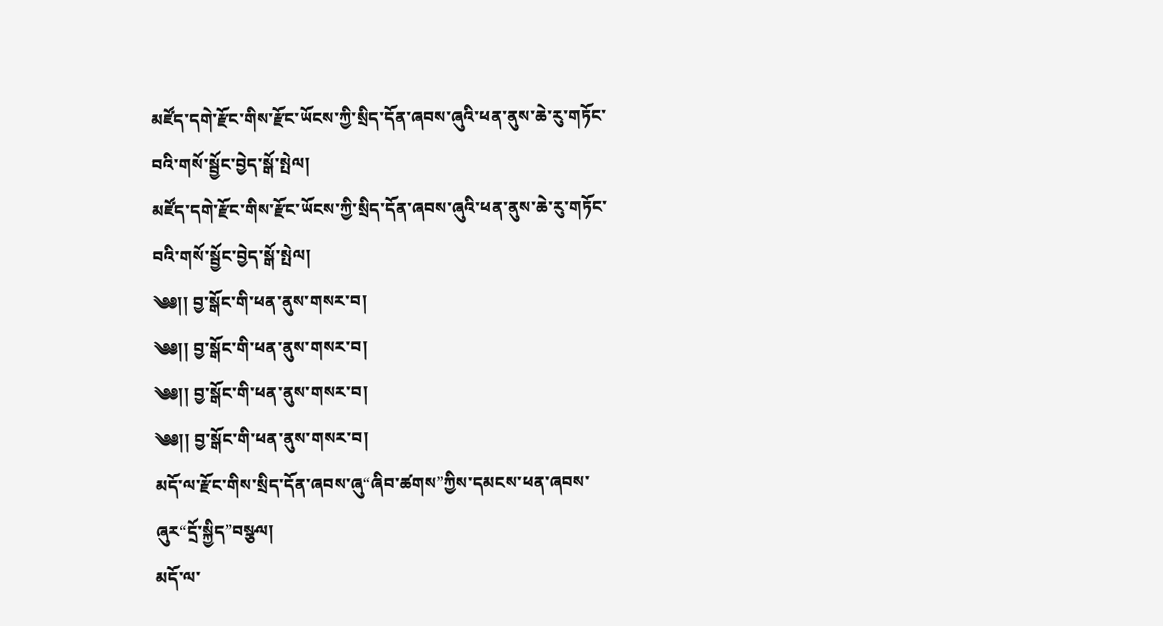མཛོད་དགེ་རྫོང་གིས་རྫོང་ཡོངས་ཀྱི་སྲིད་དོན་ཞབས་ཞུའི་ཕན་ནུས་ཆེ་རུ་གཏོང་བའི་གསོ་སྦྱོང་བྱེད་སྒོ་སྤེལ།
མཛོད་དགེ་རྫོང་གིས་རྫོང་ཡོངས་ཀྱི་སྲིད་དོན་ཞབས་ཞུའི་ཕན་ནུས་ཆེ་རུ་གཏོང་བའི་གསོ་སྦྱོང་བྱེད་སྒོ་སྤེལ།
༄༅།། བྱ་སྒོང་གི་ཕན་ནུས་གསར་བ།
༄༅།། བྱ་སྒོང་གི་ཕན་ནུས་གསར་བ།
༄༅།། བྱ་སྒོང་གི་ཕན་ནུས་གསར་བ།
༄༅།། བྱ་སྒོང་གི་ཕན་ནུས་གསར་བ།
མདོ་ལ་རྫོང་གིས་སྲིད་དོན་ཞབས་ཞུ“ཞིབ་ཚགས”ཀྱིས་དམངས་ཕན་ཞབས་ཞུར“དྲོ་སྐྱིད”བསྩལ།
མདོ་ལ་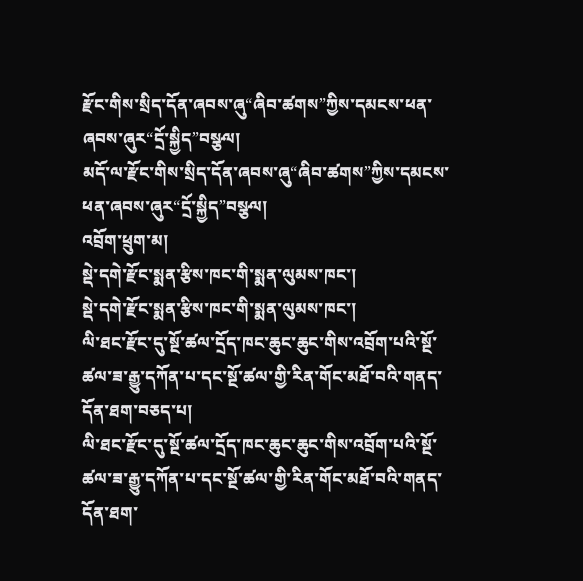རྫོང་གིས་སྲིད་དོན་ཞབས་ཞུ“ཞིབ་ཚགས”ཀྱིས་དམངས་ཕན་ཞབས་ཞུར“དྲོ་སྐྱིད”བསྩལ།
མདོ་ལ་རྫོང་གིས་སྲིད་དོན་ཞབས་ཞུ“ཞིབ་ཚགས”ཀྱིས་དམངས་ཕན་ཞབས་ཞུར“དྲོ་སྐྱིད”བསྩལ།
འབྲོག་ཕྲུག་མ།
སྡེ་དགེ་རྫོང་སྨན་རྩིས་ཁང་གི་སྨན་ལུམས་ཁང་།
སྡེ་དགེ་རྫོང་སྨན་རྩིས་ཁང་གི་སྨན་ལུམས་ཁང་།
ལི་ཐང་རྫོང་དུ་སྔོ་ཚལ་དྲོད་ཁང་ཆུང་ཆུང་གིས་འབྲོག་པའི་སྔོ་ཚལ་ཟ་རྒྱུ་དཀོན་པ་དང་སྔོ་ཚལ་གྱི་རིན་གོང་མཐོ་བའི་གནད་དོན་ཐག་བཅད་པ།
ལི་ཐང་རྫོང་དུ་སྔོ་ཚལ་དྲོད་ཁང་ཆུང་ཆུང་གིས་འབྲོག་པའི་སྔོ་ཚལ་ཟ་རྒྱུ་དཀོན་པ་དང་སྔོ་ཚལ་གྱི་རིན་གོང་མཐོ་བའི་གནད་དོན་ཐག་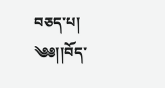བཅད་པ།
༄༅།།བོད་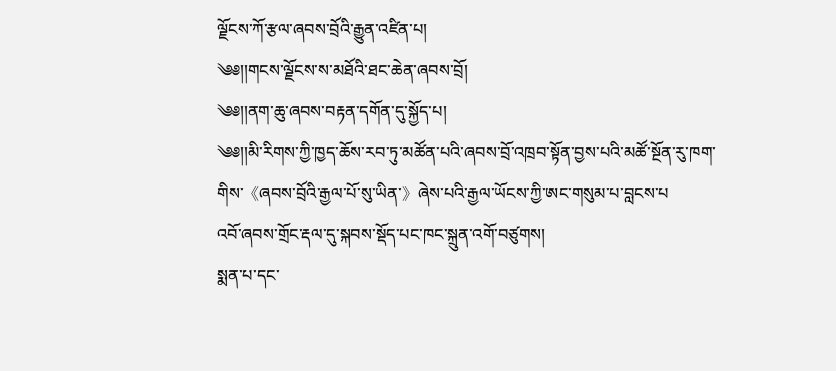ལྗོངས་ཀོ་རྩལ་ཞབས་བྲོའི་རྒྱུན་འཛིན་པ།
༄༅།།གངས་ལྗོངས་ས་མཐོའི་ཐང་ཆེན་ཞབས་བྲོ།
༄༅།།ནག་ཆུ་ཞབས་བརྟན་དགོན་དུ་སྐྱོད་པ།
༄༅།།མི་རིགས་ཀྱི་ཁྱད་ཆོས་རབ་ཏུ་མཚོན་པའི་ཞབས་བྲོ་འཁྲབ་སྟོན་བྱས་པའི་མཚོ་སྔོན་རུ་ཁག་གིས་《ཞབས་བྲོའི་རྒྱལ་པོ་སུ་ཡིན་》ཞེས་པའི་རྒྱལ་ཡོངས་ཀྱི་ཨང་གསུམ་པ་བླངས་པ
འབོ་ཞབས་གྲོང་རྡལ་དུ་སྐབས་སྡོད་པང་ཁང་སྐྲུན་འགོ་བཙུགས།
སྨན་པ་དང་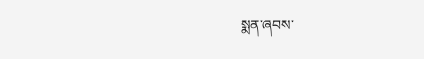སྨན་ཞབས་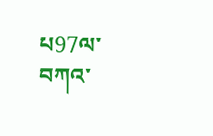པ97ལ་བཀའ་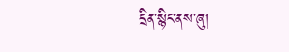དྲིན་སྙིང་ནས་ཞུ།